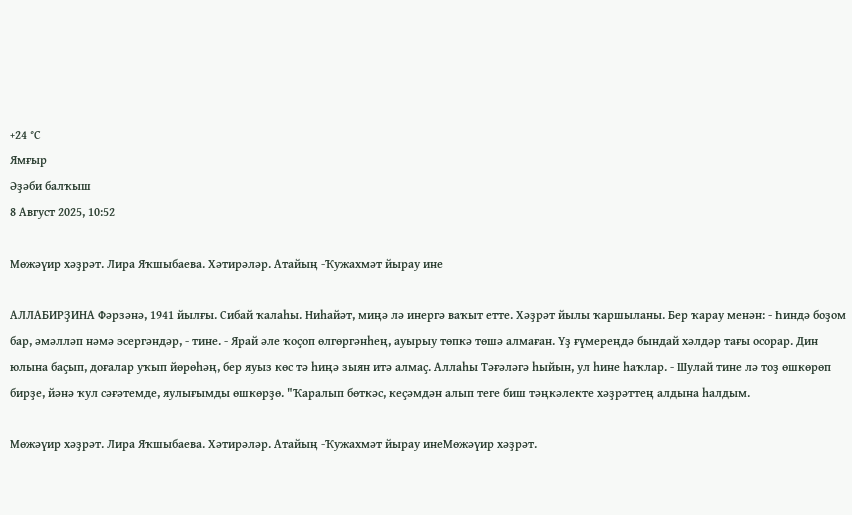+24 °С
Ямғыр
Әҙәби балҡыш
8 Август 2025, 10:52

Мөжәүир хәҙрәт. Лира Яҡшыбаева. Хәтирәләр. Атайың -Ҡужахмәт йырау ине

АЛЛАБИРҘИНА Фәрзәнә, 1941 йылғы. Сибай ҡалаһы. Ниһайәт, миңә лә инергә ваҡыт етте. Хәҙрәт йылы ҡаршыланы. Бер ҡарау менән: - Һиндә боҙом бар, әмәлләп нәмә эсергәндәр, - тине. - Ярай әле ҡоҫоп өлгөргәнһең, ауырыу төпкә төшә алмаған. Үҙ ғүмереңдә бындай хәлдәр тағы осорар. Дин юлына баҫып, доғалар уҡып йөрөһәң, бер яуыз көс тә һиңә зыян итә алмаҫ. Аллаһы Тәғәләгә һыйын, ул һине һаҡлар. - Шулай тине лә тоҙ өшкөрөп бирҙе, йәнә ҡул сәғәтемде, яулығымды өшкөрҙө. "Ҡаралып бөткәс, кеҫәмдән алып теге биш тәңкәлекте хәҙрәттең алдына һалдым.

Мөжәүир хәҙрәт. Лира Яҡшыбаева. Хәтирәләр. Атайың -Ҡужахмәт йырау инеМөжәүир хәҙрәт.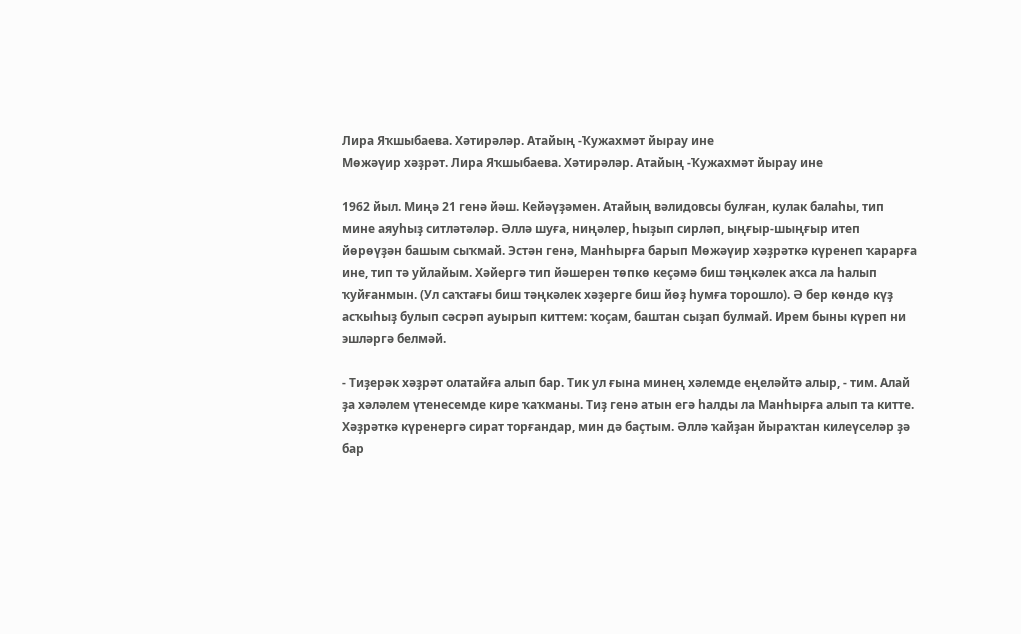Лира Яҡшыбаева. Хәтирәләр. Атайың -Ҡужахмәт йырау ине
Мөжәүир хәҙрәт. Лира Яҡшыбаева. Хәтирәләр. Атайың -Ҡужахмәт йырау ине

1962 йыл. Миңә 21 генә йәш. Кейәүҙәмен. Атайың вәлидовсы булған, кулак балаһы, тип мине аяуһыҙ ситләтәләр. Әллә шуға, ниңәлер, һыҙып сирләп, ыңғыр-шыңғыр итеп йөрөүҙән башым сыҡмай. Эстән генә, Манһырға барып Мөжәүир хәҙрәткә күренеп ҡарарға ине, тип тә уйлайым. Хәйергә тип йәшерен төпкө кеҫәмә биш тәңкәлек аҡса ла һалып ҡуйғанмын. (Ул саҡтағы биш тәңкәлек хәҙерге биш йөҙ һумға торошло). Ә бер көндө күҙ асҡыһыҙ булып сәсрәп ауырып киттем: ҡоҫам, баштан сыҙап булмай. Ирем быны күреп ни эшләргә белмәй.

- Тиҙерәк хәҙрәт олатайға алып бар. Тик ул ғына минең хәлемде еңеләйтә алыр, - тим. Алай ҙа хәләлем үтенесемде кире ҡаҡманы. Тиҙ генә атын егә һалды ла Манһырға алып та китте. Хәҙрәткә күренергә сират торғандар, мин дә баҫтым. Әллә ҡайҙан йыраҡтан килеүселәр ҙә бар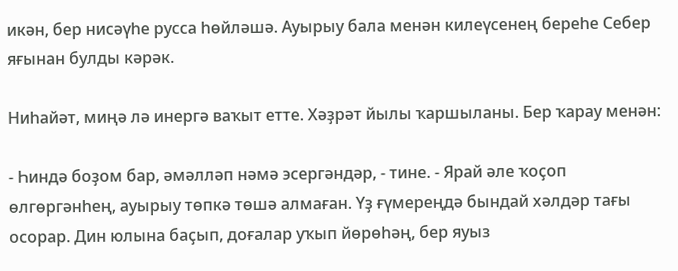икән, бер нисәүһе русса һөйләшә. Ауырыу бала менән килеүсенең береһе Себер яғынан булды кәрәк.

Ниһайәт, миңә лә инергә ваҡыт етте. Хәҙрәт йылы ҡаршыланы. Бер ҡарау менән:

- Һиндә боҙом бар, әмәлләп нәмә эсергәндәр, - тине. - Ярай әле ҡоҫоп өлгөргәнһең, ауырыу төпкә төшә алмаған. Үҙ ғүмереңдә бындай хәлдәр тағы осорар. Дин юлына баҫып, доғалар уҡып йөрөһәң, бер яуыз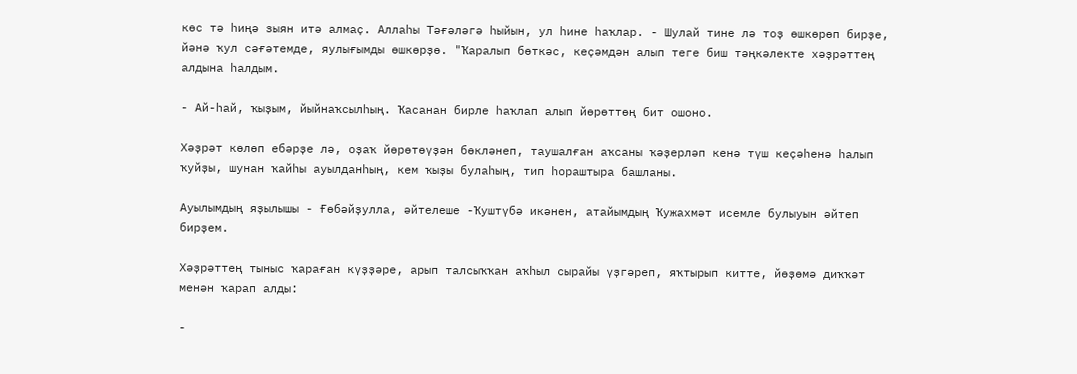көс тә һиңә зыян итә алмаҫ. Аллаһы Тәғәләгә һыйын, ул һине һаҡлар. - Шулай тине лә тоҙ өшкөрөп бирҙе, йәнә ҡул сәғәтемде, яулығымды өшкөрҙө. "Ҡаралып бөткәс, кеҫәмдән алып теге биш тәңкәлекте хәҙрәттең алдына һалдым.

- Ай-һай, ҡыҙым, йыйнаҡсылһың. Ҡасанан бирле һаҡлап алып йөрөттөң бит ошоно.

Хәҙрәт көлөп ебәрҙе лә, оҙаҡ йөрөтөүҙән бөкләнеп, таушалған аҡсаны ҡәҙерләп кенә түш кеҫәһенә һалып ҡуйҙы, шунан ҡайһы ауылданһың, кем ҡыҙы булаһың, тип һораштыра башланы.

Ауылымдың яҙылышы - Ғөбәйҙулла, әйтелеше -Ҡуштүбә икәнен, атайымдың Ҡужахмәт исемле булыуын әйтеп бирҙем.

Хәҙрәттең тыныс ҡараған күҙҙәре, арып талсыҡҡан аҡһыл сырайы үҙгәреп, яҡтырып китте, йөҙөмә диҡҡәт менән ҡарап алды:

-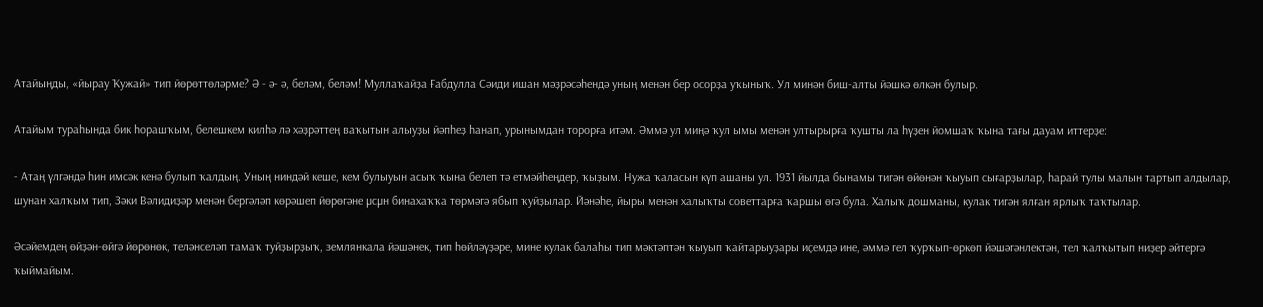Атайыңды, «йырау Ҡужай» тип йөрөттөләрме? Ә - ә- ә, беләм, беләм! Муллаҡайҙа Ғабдулла Сәиди ишан мәҙрәсәһендә уның менән бер осорҙа уҡыныҡ. Ул минән биш-алты йәшкә өлкән булыр.

Атайым тураһында бик һорашҡым, белешкем килһә лә хәҙрәттең ваҡытын алыуҙы йәпһеҙ һанап, урынымдан торорға итәм. Әммә ул миңә ҡул ымы менән ултырырға ҡушты ла һүҙен йомшаҡ ҡына тағы дауам иттерҙе:

- Атаң үлгәндә һин имсәк кенә булып ҡалдың. Уның ниндәй кеше, кем булыуын асыҡ ҡына белеп тә етмәйһеңдер, ҡыҙым. Нужа ҡаласын күп ашаны ул. 1931 йылда бынамы тигән өйөнән ҡыуып сығарҙылар, һарай тулы малын тартып алдылар, шунан халҡым тип, Зәки Вәлидиҙәр менән бергәләп көрәшеп йөрөгәне µсµн бинахаҡҡа төрмәгә ябып ҡуйҙылар. Йәнәһе, йыры менән халыҡты советтарға ҡаршы өгә була. Халыҡ дошманы, кулак тигән ялған ярлыҡ таҡтылар.

Әсәйемдең өйҙән-өйгә йөрөнөк, теләнселәп тамаҡ туйҙырҙыҡ, землянкала йәшәнек, тип һөйләүҙәре, мине кулак балаһы тип мәктәптән ҡыуып ҡайтарыуҙары иҫемдә ине, әммә гел ҡурҡып-өркөп йәшәгәнлектән, тел ҡалҡытып ниҙер әйтергә ҡыймайым.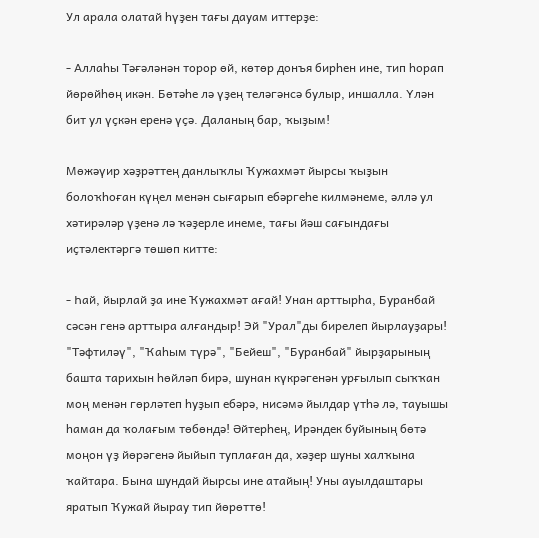Ул арала олатай һүҙен тағы дауам иттерҙе:

- Аллаһы Тәғәләнән торор өй, көтөр донъя бирһен ине, тип һорап йөрөйһөң икән. Бөтәһе лә үҙең теләгәнсә булыр, иншалла. Үлән бит ул үҫкән еренә үҫә. Даланың бар, ҡыҙым!

Мөжәүир хәҙрәттең данлыҡлы Ҡужахмәт йырсы ҡыҙын болоҡһоған күңел менән сығарып ебәргеһе килмәнеме, әллә ул хәтирәләр үҙенә лә ҡәҙерле инеме, тағы йәш сағындағы иҫтәлектәргә төшөп китте:

- Һай, йырлай ҙа ине Ҡужахмәт ағай! Унан арттырһа, Буранбай сәсән генә арттыра алғандыр! Эй "Урал"ды бирелеп йырлауҙары! "Тәфтиләү", "Ҡаһым түрә", "Бейеш", "Буранбай" йырҙарының башта тарихын һөйләп бирә, шунан күкрәгенән урғылып сыҡҡан моң менән гөрләтеп һуҙып ебәрә, нисәмә йылдар үтһә лә, тауышы һаман да ҡолағым төбөндә! Әйтерһең, Ирәндек буйының бөтә моңон үҙ йөрәгенә йыйып туплаған да, хәҙер шуны халҡына ҡайтара. Бына шундай йырсы ине атайың! Уны ауылдаштары яратып Ҡужай йырау тип йөрөттө!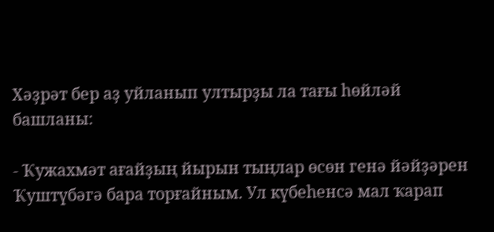Хәҙрәт бер аҙ уйланып ултырҙы ла тағы һөйләй башланы:

- Ҡужахмәт ағайҙың йырын тыңлар өсөн генә йәйҙәрен Ҡуштүбәгә бара торғайным. Ул күбеһенсә мал ҡарап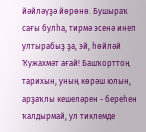йәйләүҙә йөрөнө. Бушыраҡ сағы булһа, тирмә эсенә инеп ултырабыҙ ҙа, эй, һөйләй Ҡужахмәт ағай! Башҡорттоң тарихын, уның көрәш юлын, арҙаҡлы кешеләрен - береһен ҡалдырмай, ул тиклемде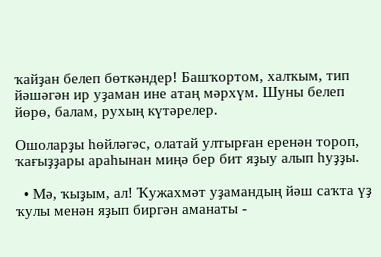ҡайҙан белеп бөткәндер! Башҡортом, халҡым, тип йәшәгән ир уҙаман ине атаң мәрхүм. Шуны белеп йөрө, балам, рухың күтәрелер.

Ошоларҙы һөйләгәс, олатай ултырған еренән тороп, ҡағыҙҙары араһынан миңә бер бит яҙыу алып һуҙҙы.

  • Мә, ҡыҙым, ал! Ҡужахмәт уҙамандың йәш саҡта үҙ ҡулы менән яҙып биргән аманаты -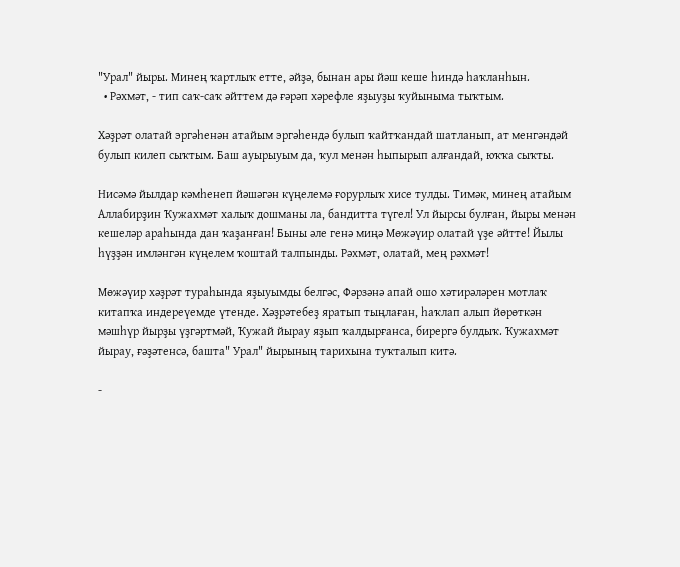"Урал" йыры. Минең ҡартлыҡ етте, әйҙә, бынан ары йәш кеше һиндә һаҡланһын.
  • Рәхмәт, - тип саҡ-саҡ әйттем дә ғәрәп хәрефле яҙыуҙы ҡуйыныма тыҡтым.

Хәҙрәт олатай эргәһенән атайым эргәһендә булып ҡайтҡандай шатланып, ат менгәндәй булып килеп сыҡтым. Баш ауырыуым да, ҡул менән һыпырып алғандай, юҡҡа сыҡты.

Нисәмә йылдар кәмһенеп йәшәгән күңелемә ғорурлыҡ хисе тулды. Тимәк, минең атайым Аллабирҙин Ҡужахмәт халыҡ дошманы ла, бандитта түгел! Ул йырсы булған, йыры менән кешеләр араһында дан ҡаҙанған! Быны әле генә миңә Мөжәүир олатай үҙе әйтте! Йылы һүҙҙән имләнгән күңелем ҡоштай талпынды. Рәхмәт, олатай, мең рәхмәт!

Мөжәүир хәҙрәт тураһында яҙыуымды белгәс, Фәрзәнә апай ошо хәтирәләрен мотлаҡ китапҡа индереүемде үтенде. Хәҙрәтебеҙ яратып тыңлаған, һаҡлап алып йөрөткән мәшһүр йырҙы үҙгәртмәй, Ҡужай йырау яҙып ҡалдырғанса, бирергә булдыҡ. Ҡужахмәт йырау, ғәҙәтенсә, башта" Урал" йырының тарихына туҡталып китә.

-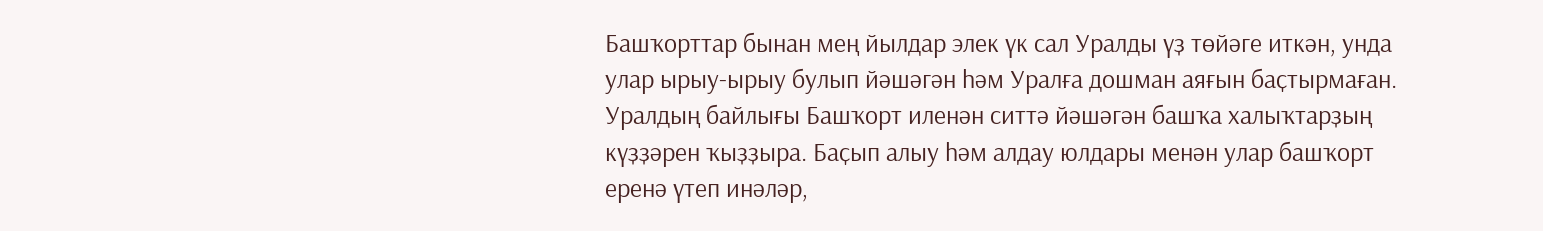Башҡорттар бынан мең йылдар элек үк сал Уралды үҙ төйәге иткән, унда улар ырыу-ырыу булып йәшәгән һәм Уралға дошман аяғын баҫтырмаған. Уралдың байлығы Башҡорт иленән ситтә йәшәгән башҡа халыҡтарҙың күҙҙәрен ҡыҙҙыра. Баҫып алыу һәм алдау юлдары менән улар башҡорт еренә үтеп инәләр,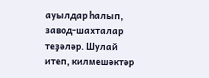ауылдар һалып, завод-шахталар теҙәләр. Шулай итеп, килмешәктәр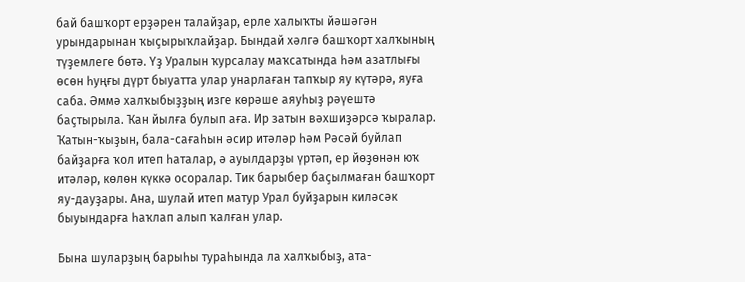бай башҡорт ерҙәрен талайҙар, ерле халыҡты йәшәгән урындарынан ҡыҫырыҡлайҙар. Бындай хәлгә башҡорт халҡының түҙемлеге бөтә. Үҙ Уралын ҡурсалау маҡсатында һәм азатлығы өсөн һуңғы дүрт быуатта улар унарлаған тапҡыр яу күтәрә, яуға саба. Әммә халҡыбыҙҙың изге көрәше аяуһыҙ рәүештә баҫтырыла. Ҡан йылға булып аға. Ир затын вәхшиҙәрсә ҡыралар. Ҡатын-ҡыҙын, бала-сағаһын әсир итәләр һәм Рәсәй буйлап байҙарға ҡол итеп һаталар, ә ауылдарҙы үртәп, ер йөҙөнән юҡ итәләр, көлөн күккә осоралар. Тик барыбер баҫылмаған башҡорт яу-дауҙары. Ана, шулай итеп матур Урал буйҙарын киләсәк быуындарға һаҡлап алып ҡалған улар.

Бына шуларҙың барыһы тураһында ла халҡыбыҙ, ата-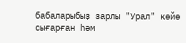бабаларыбыҙ зарлы "Урал" көйө сығарған һәм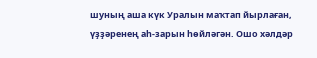шуның аша күк Уралын маҡтап йырлаған, үҙҙәренең аһ-зарын һөйләгән. Ошо хәлдәр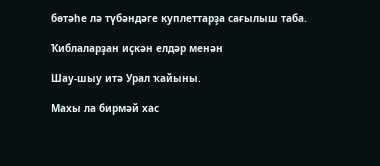бөтәһе лә түбәндәге куплеттарҙа сағылыш таба.

Ҡиблаларҙан иҫкән елдәр менән

Шау-шыу итә Урал ҡайыны.

Махы ла бирмәй хас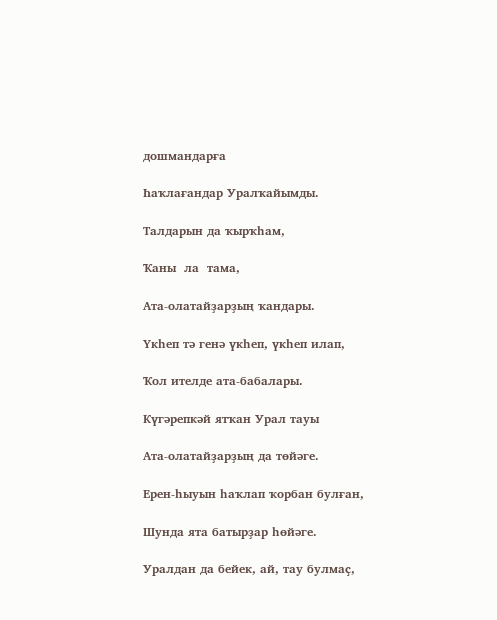дошмандарға

Һаҡлағандар Уралҡайымды.

Талдарын да ҡырҡһам,

Ҡаны  ла  тама,

Ата-олатайҙарҙың ҡандары.

Үкһеп тә генә үкһеп, үкһеп илап,

Ҡол ителде ата-бабалары.

Күгәрепкәй ятҡан Урал тауы

Ата-олатайҙарҙың да төйәге.

Ерен-һыуын һаҡлап ҡорбан булған,

Шунда ята батырҙар һөйәге.

Уралдан да бейек, ай, тау булмаҫ,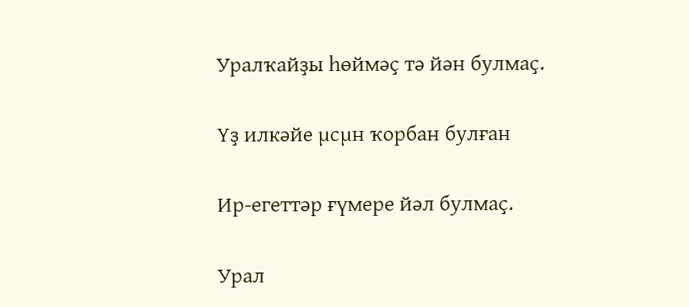Уралҡайҙы һөймәҫ тә йән булмаҫ.

Үҙ илкәйе µсµн ҡорбан булған

Ир-егеттәр ғүмере йәл булмаҫ.

Урал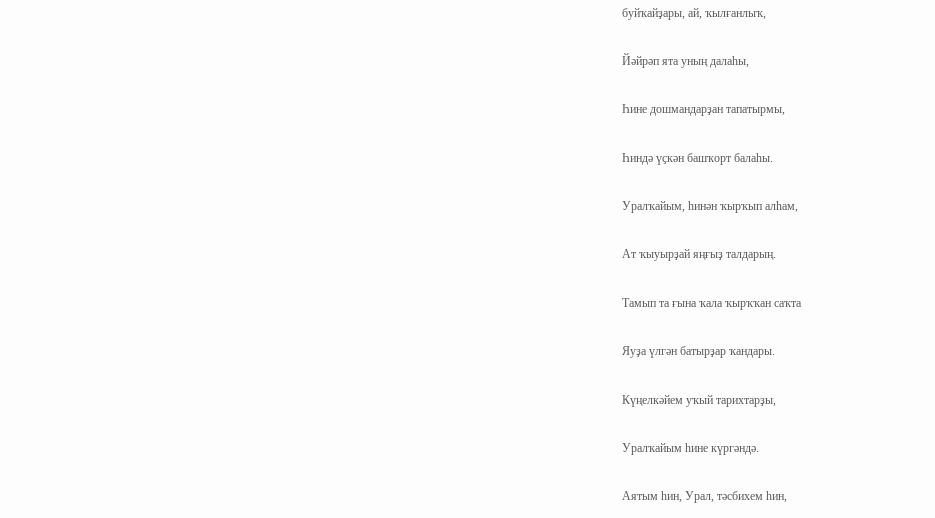буйҡайҙары, ай, ҡылғанлыҡ,

Йәйрәп ята уның далаһы,

Һине дошмандарҙан тапатырмы,

Һиндә үҫкән башҡорт балаһы.

Уралҡайым, һинән ҡырҡып алһам,

Ат ҡыуырҙай яңғыҙ талдарың.

Тамып та ғына ҡала ҡырҡҡан саҡта

Яуҙа үлгән батырҙар ҡандары.

Күңелкәйем уҡый тарихтарҙы,

Уралҡайым һине күргәндә.

Аятым һин, Урал, тәсбихем һин,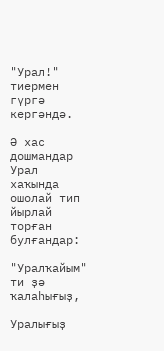"Урал!" тиермен гүргә кергәндә.

Ә хас дошмандар Урал хаҡында ошолай тип йырлай торған булғандар:

"Уралҡайым" ти ҙә ҡалаһығыҙ,

Уралығыҙ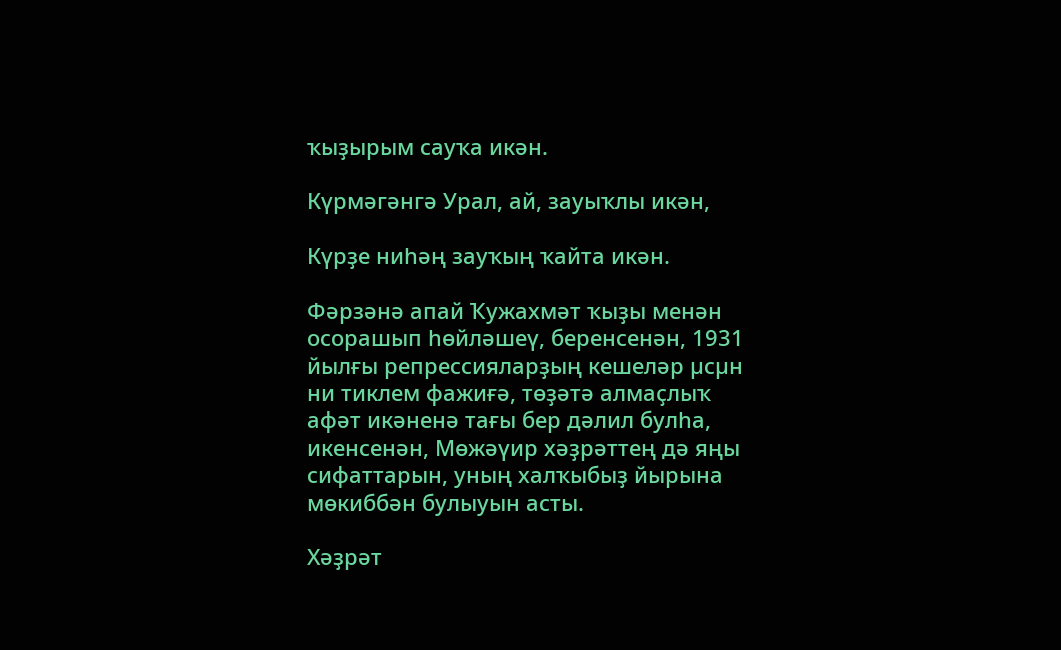ҡыҙырым сауҡа икән.

Күрмәгәнгә Урал, ай, зауыҡлы икән,

Күрҙе ниһәң зауҡың ҡайта икән.

Фәрзәнә апай Ҡужахмәт ҡыҙы менән осорашып һөйләшеү, беренсенән, 1931 йылғы репрессияларҙың кешеләр µсµн ни тиклем фажиғә, төҙәтә алмаҫлыҡ афәт икәненә тағы бер дәлил булһа, икенсенән, Мөжәүир хәҙрәттең дә яңы сифаттарын, уның халҡыбыҙ йырына мөкиббән булыуын асты.

Хәҙрәт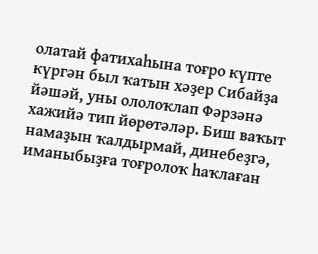олатай фатихаһына тоғро күпте күргән был ҡатын хәҙер Сибайҙа йәшәй, уны ололоҡлап Фәрзәнә хажийә тип йөрөтәләр. Биш ваҡыт намаҙын ҡалдырмай, динебеҙгә, иманыбыҙға тоғролоҡ һаҡлаған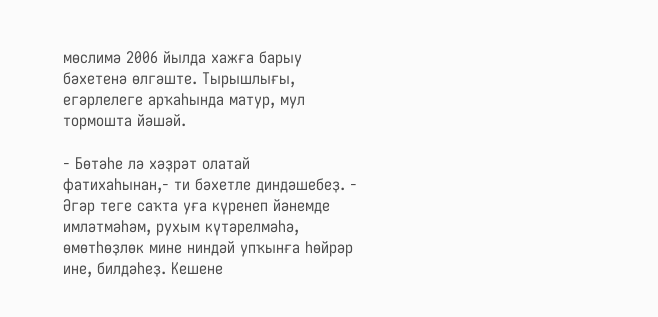мөслимә 2006 йылда хажға барыу бәхетенә өлгәште. Тырышлығы, егәрлелеге арҡаһында матур, мул тормошта йәшәй.

- Бөтәһе лә хәҙрәт олатай фатихаһынан,- ти бәхетле диндәшебеҙ. - Әгәр теге саҡта уға күренеп йәнемде имләтмәһәм, рухым күтәрелмәһә, өмөтһөҙлөк мине ниндәй упҡынға һөйрәр ине, билдәһеҙ. Кешене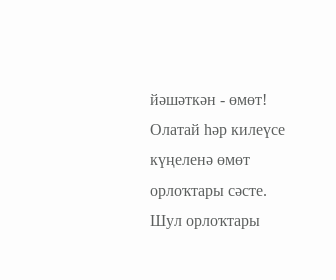йәшәткән - өмөт! Олатай һәр килеүсе күңеленә өмөт орлоҡтары сәсте. Шул орлоҡтары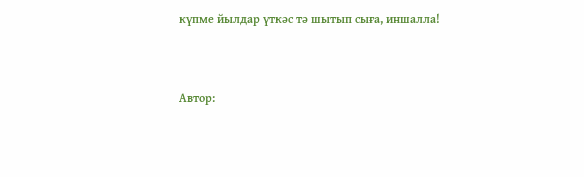күпме йылдар үткәс тә шытып сыға, иншалла!



Автор: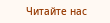Читайте нас